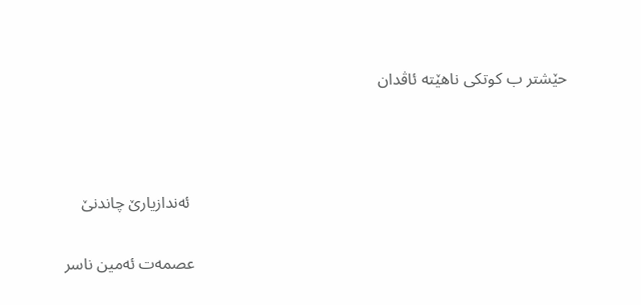حێشتر ب كوتكى ناهێته‌ ئاڤدان



                                                                                           ئه‌ندازیارێ چاندنێ

                                                                                          عصمه‌ت ئه‌مین ناسر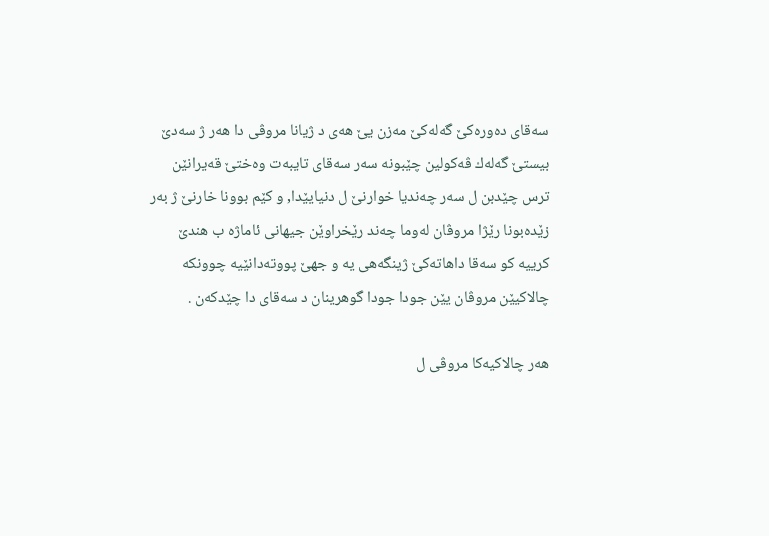سه‌قاى ده‌وره‌كێ گه‌له‌كێ مه‌زن یێ هه‌ى د ژیانا مروڤى دا هه‌ر ژ سه‌دێ بیستێ گه‌له‌ك ڤه‌كولین چێبونه‌ سه‌ر سه‌قاى تایبه‌ت وه‌ختێ قه‌یرانێن ترس چێدبن ل سه‌ر چه‌ندیا خوارنێ ل دنیایێدا, و كێم بوونا خارنێ ژ به‌ر زێده‌بونا رێژا مروڤان له‌وما چه‌ند رێخراوێن جیهانى ئاماژه‌ ب هندێ كرییه‌ كو سه‌قا داهاته‌كێ ژینگه‌هی یه‌ و جهێ پووته‌دانێیه‌ چوونكه‌ چالاكیێن مروڤان یێن جودا جودا گوهرینان د سه‌قاى دا چێدكه‌ن .

هه‌ر چالاكیه‌كا مروڤى ل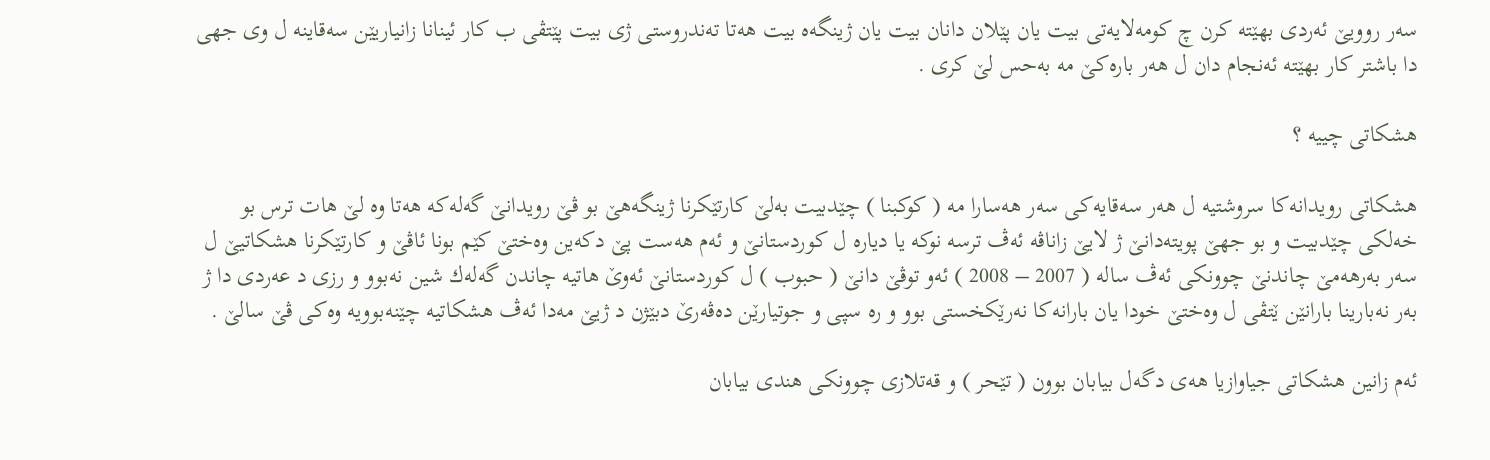سه‌ر روویێ ئه‌ردى بهێته‌ كرن چ كومه‌لایه‌تى بیت یان پێلان دانان بیت یان ژینگه‌ه بیت هه‌تا ته‌ندروستى ژى بیت پێتڤى ب كار ئینانا زانیاریێن سه‌قاینه‌ ل وى جهى دا باشتر كار بهێته‌ ئه‌نجام دان ل هه‌ر باره‌كێ مه‌ به‌حس لێ كرى .

هشكاتى چییه‌ ؟

هشكاتى رویدانه‌كا سروشتیه‌ ل هه‌ر سه‌قایه‌كى سه‌ر هه‌سارا مه‌ ( كوكبنا ) چێدبیت به‌لێ كارتێكرنا ژینگه‌هێ بو ڤێ رویدانێ گه‌له‌كه‌ هه‌تا وه‌ لێ هات ترس بو خه‌لكى چێدبیت و بو جهێ پویته‌دانێ ژ لایێ زاناڤه‌ ئه‌ڤ ترسه‌ نوكه‌ یا دیاره‌ ل كوردستانێ و ئه‌م هه‌ست پێ دكه‌ین وه‌ختێ كێم بونا ئاڤێ و كارتێكرنا هشكاتیێ ل سه‌ر به‌رهه‌مێ چاندنێ چوونكى ئه‌ڤ ساله‌ ( 2007 – 2008 ) ئه‌و توڤێ دانێ ( حبوب ) ل كوردستانێ ئه‌وێ هاتیه‌ چاندن گه‌له‌ك شین نه‌بوو و رزى د عه‌ردى دا ژ به‌ر نه‌بارینا بارانێن ێتڤى ل وه‌ختێ خودا یان بارانه‌كا نه‌رێكخستى بوو و ره سپى و جوتیارێن ده‌ڤه‌رێ دبێژن د ژیێ مه‌دا ئه‌ڤ هشكاتیه‌ چێنه‌بوویه‌ وه‌كى ڤێ سالێ .

ئه‌م زانین هشكاتى جیاوازیا هه‌ى دگه‌ل بیابان بوون ( تێحر ) و قه‌تلازى چوونكى هندى بیابان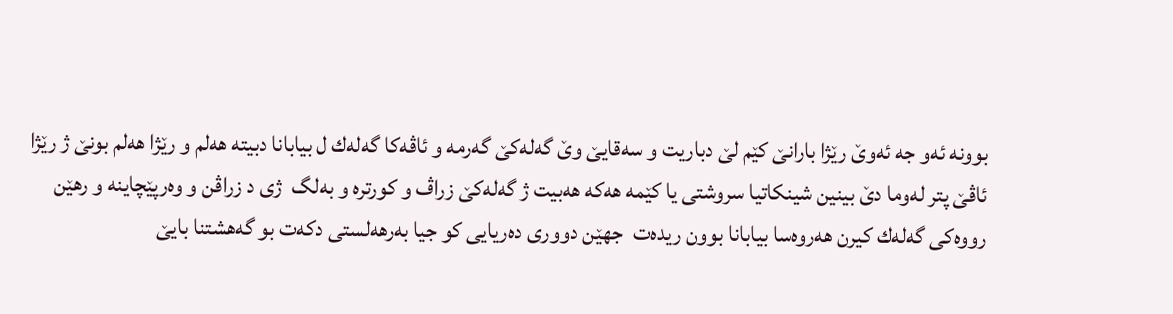بوونه‌ ئه‌و جه ئه‌وێ رێژا بارانێ كێم لێ دباریت و سه‌قایێ وێ گه‌له‌كێ گه‌رمه‌ و ئاڤه‌كا گه‌له‌ك ل بیابانا دبیته‌ هه‌لم و رێژا هه‌لم بونێ ژ رێژا ئاڤێ پتر له‌وما دێ بینین شینكاتیا سروشتى یا كێمه‌ هه‌كه‌ هه‌بیت ژ گه‌له‌كێ زراڤ و كورتره‌ و به‌لگ  ژى د زراڤن و وه‌رپێچاینه‌ و رهێن رووه‌كى گه‌له‌ك كیرن هه‌روه‌سا بیابانا بوون ریده‌ت  جهێن دوورى ده‌ریایى كو جیا به‌رهه‌لستى دكه‌ت بو گه‌هشتنا بایێ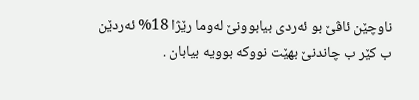ناوچێن ئاڤێ بو ئه‌ردى بیابوونێ له‌وما رێژا 18% ئه‌ردێن ب كێر ب چاندنێ بهێت نووكه‌ بوویه‌ بیابان .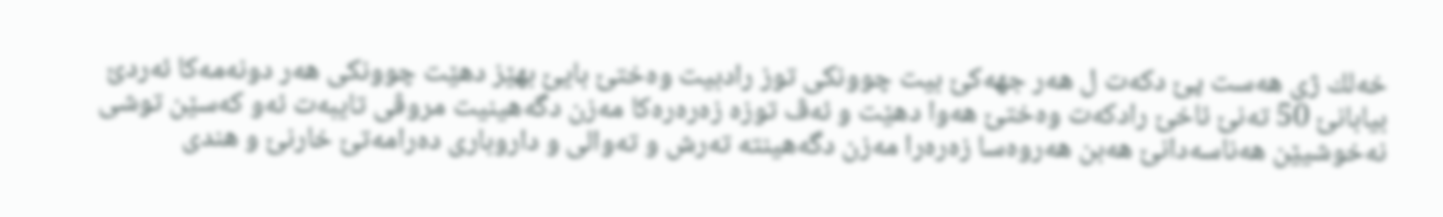خه‌لك ژى هه‌ست پێ دكه‌ت ل هه‌ر جهه‌كێ بیت چوونكى توز رادبیت وه‌ختێ بایێ بهێز دهێت چوونكى هه‌ر دونه‌مه‌كا ئه‌ردێ بیابانێ 50 ته‌نێ ئاخێ رادكه‌ت وه‌ختێ هه‌وا دهێت و ئه‌ڤ توزه‌ زه‌ره‌ره‌كا مه‌زن دگه‌هینیت مروڤى تایبه‌ت ئه‌و كه‌سێن توشى نه‌خوشیێن هه‌ناسه‌دانێ هه‌بن هه‌روه‌سا زه‌ره‌را مه‌زن دگه‌هینته‌ ته‌رش و ته‌والى و داروبارى ده‌رامه‌تێ خارنێ و هندى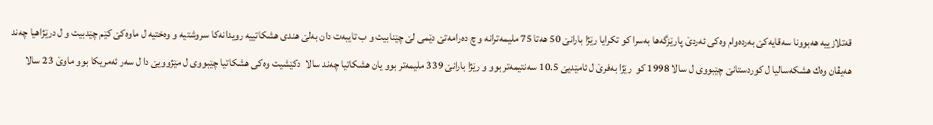قه‌تلازییه‌ هه‌بوونا سه‌قایه‌كێ به‌رده‌وام وه‌كى ئه‌ردێ پارێزگه‌ها به‌سرا كو تكرایا رێژا بارانێ 50 هه‌تا 75 ملیمه‌ترانه‌ و چ ده‌رامه‌تێ دێمى لێ چێنابیت و ب تایبه‌ت دان به‌لێ هندى هشكاتییه‌ رویدانه‌كا سروشتیه‌ و وه‌ختیه‌ ل ماوه‌كێ كێم چێدبیت و ل درێژاهیا چه‌ند هه‌یڤان وه‌ك هشكه‌سالیا ل كوردستانێ چێبووى ل سالا 1998 كو  رێژا به‌فرێ ل ئامێدیێ 10.5 سه‌نتیمه‌تر بوو و رێژا بارانێ 339 ملیمه‌تر بوو یان هشكاتیا چه‌ند سالا  دكێشیت وه‌كى هشكاتیا چێبووى ل مێژوویێ دا ل سه‌ر ئه‌مریكا بوو ماوێ 23 سالا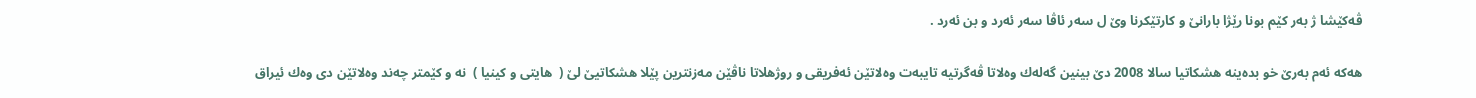ڤه‌كێشا ژ به‌ر كێم بونا رێژا بارانێ و كارتێكرنا وێ ل سه‌ر ئاڤا سه‌ر ئه‌رد و بن ئه‌رد .

هه‌كه‌ ئه‌م به‌رێ خو بده‌ینه‌ هشكاتیا سالا 2008 دێ بینین گه‌له‌ك وه‌لاتا ڤه‌گرتیه‌ تایبه‌ت وه‌لاتێن ئه‌فریقى و روژهلاتا ناڤێن مه‌زنترین پێلا هشكاتیێ لێ (  هایتى و كینیا )  نه‌ و كێمتر چه‌ند وه‌لاتێن دى وه‌ك ئیراق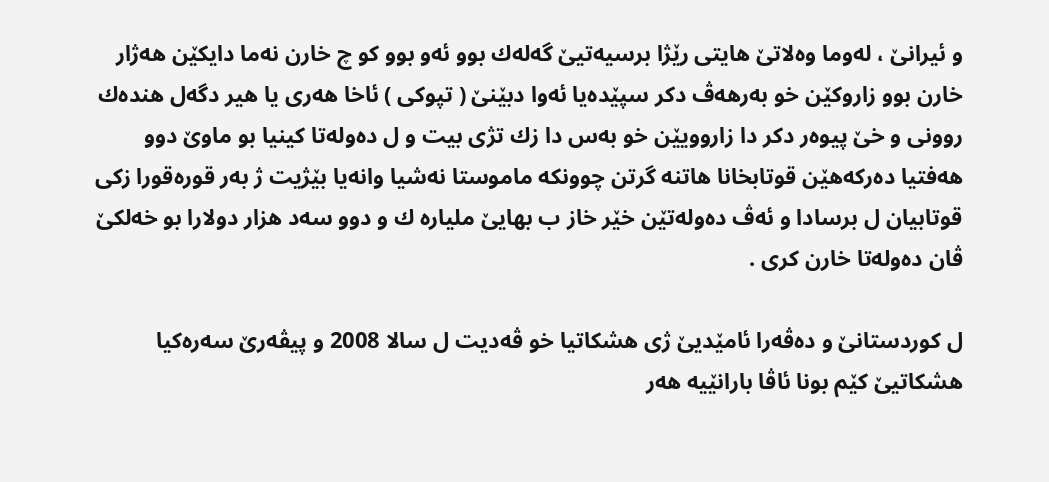و ئیرانێ ، له‌وما وه‌لاتێ هایتى رێژا برسیه‌تیێ گه‌له‌ك بوو ئه‌و بوو كو چ خارن نه‌ما دایكێن هه‌ژار خارن بوو زاروكێن خو به‌رهه‌ڤ دكر سپێده‌یا ئه‌وا دبێنێ ( تپوكى ) ئاخا هه‌رى یا هیر دگه‌ل هنده‌ك روونى و خێ پیوه‌ر دكر دا زاروویێن خو به‌س دا زك تژى بیت و ل ده‌وله‌تا كینیا بو ماوێ دوو هه‌فتیا ده‌ركه‌هێن قوتابخانا هاتنه‌ گرتن چوونكه‌ ماموستا نه‌شیا وانه‌یا بێژیت ژ به‌ر قوره‌قورا زكى قوتابیان ل برسادا و ئه‌ڤ ده‌وله‌تێن خێر خاز ب بهایێ ملیاره‌ ك و دوو سه‌د هزار دولارا بو خه‌لكێ ڤان ده‌وله‌تا خارن كرى .

ل كوردستانێ و ده‌ڤه‌را ئامێدیێ ژى هشكاتیا خو ڤه‌دیت ل سالا 2008 و پیڤه‌رێ سه‌ره‌كیا هشكاتیێ كێم بونا ئاڤا بارانێیه‌ هه‌ر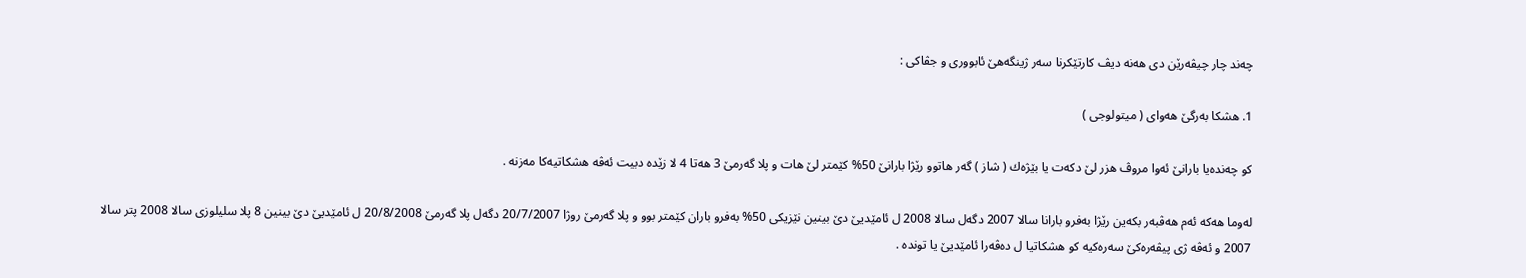چه‌ند چار چیڤه‌رێن دى هه‌نه‌ دیڤ كارتێكرنا سه‌ر ژینگه‌هێ ئابوورى و جڤاكى :

1. هشكا به‌رگێ هه‌واى ( میتولوجى )

كو چه‌نده‌یا بارانێ ئه‌وا مروڤ هزر لێ دكه‌ت یا بێژه‌ك ( شاز ) گه‌ر هاتوو رێژا بارانێ 50% كێمتر لێ هات و پلا گه‌رمێ 3 هه‌تا 4 لا زێده‌ دبیت ئه‌ڤه‌ هشكاتیه‌كا مه‌زنه‌ .

له‌وما هه‌كه‌ ئه‌م هه‌ڤبه‌ر بكه‌ین رێژا به‌فرو بارانا سالا 2007 دگه‌ل سالا 2008 ل ئامێدیێ دێ بینین نێزیكى 50% به‌فرو باران كێمتر بوو و پلا گه‌رمێ روژا 20/7/2007 دگه‌ل پلا گه‌رمێ 20/8/2008 ل ئامێدیێ دێ بینین 8 پلا سلیلوزى سالا 2008 پتر سالا 2007 و ئه‌ڤه‌ ژى پیڤه‌ره‌كێ سه‌ره‌كیه‌ كو هشكاتیا ل ده‌ڤه‌را ئامێدیێ یا تونده‌ .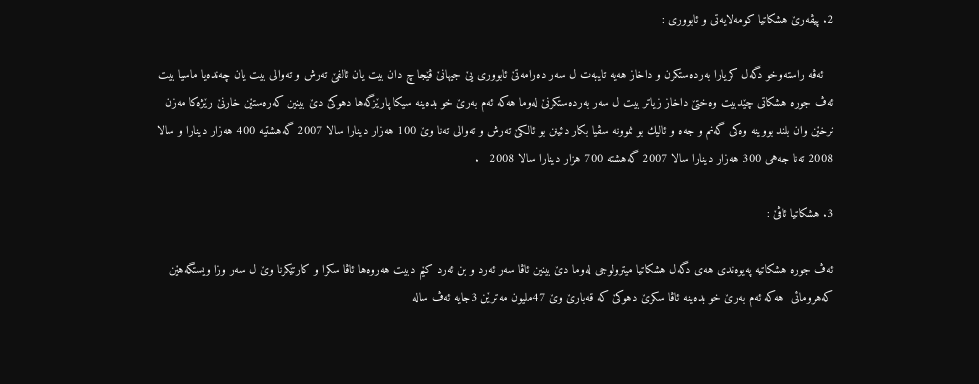2. پیڤه‌رێ هشكاتیا كومه‌لایه‌تى و ئابوورى :

   ئه‌ڤه‌ راسته‌وخو دگه‌ل كریارا به‌رده‌ستكرن و داخاز هه‌یه‌ تایبه‌ت ل سه‌ر ده‌رامه‌تێ ئابوورى یێ جیهانێ ڤێجا چ دان بیت یان ئالفێ ته‌رش و ته‌والى بیت یان چه‌نده‌یا ماسیا بیت ئه‌ڤ جوره‌ هشكاتى چێدبیت وه‌ختێ داخاز زیاتر بیت ل سه‌ر به‌رده‌ستكرنێ له‌وما هه‌كه‌ ئه‌م به‌رێ خو بده‌ینه‌ سیكا پارێزگه‌ها دهوكێ دێ بینین كه‌ره‌ستێن خارنێ رێژه‌كا مه‌زن نرخێن وان بلند بووینه‌ وه‌كى گه‌نم و جه‌ه و ئالیك بو نموونه‌ سڤیا بكار دئینن بو ئالكێ ته‌رش و ته‌والى ته‌نا وێ 100 هه‌زار دینارا سالا 2007 گه‌هشتیه‌ 400 هه‌زار دینارا و سالا 2008 ته‌نا جه‌هى 300 هه‌زار دینارا سالا 2007 گه‌هشته‌ 700 هزار دینارا سالا 2008   .

3. هشكاتیا ئاڤێ :

ئه‌ڤ جوره‌ هشكاتیه‌ په‌یوه‌ندى هه‌ی دگه‌ل هشكاتیا میترولوجى له‌وما دێ بینین ئاڤا سه‌ر ئه‌رد و بن ئه‌رد كێم دبیت هه‌روه‌ها ئاڤا سكرا و كارتێكرنا وێ ل سه‌ر وزا ویستگه‌هێن كه‌هرومائى  هه‌كه‌ ئه‌م به‌رێ خو بده‌ینه‌ ئاڤا سكرێ دهوكێ كه‌ قه‌بارێ وێ 47ملیون مه‌ترێن 3جایه‌ ئه‌ڤ ساله‌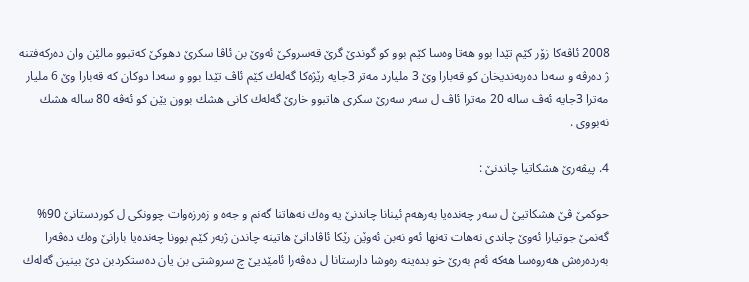2008 ئاڤه‌كا زۆر كێم تێدا بوو هه‌تا وه‌سا كێم بوو كو گوندێ گرێ قه‌سروكێ ئه‌وێ بن ئاڤا سكرێ دهوكێ كه‌تبوو مالێن وان ده‌ركه‌فتنه‌ ژ ده‌رڤه‌ و سه‌دا ده‌ربه‌ندیخان كو قه‌بارا وێ 3 ملیارد مه‌تر 3جایه‌ رێژه‌كا گه‌له‌ك كێم ئاڤ تێدا بوو و سه‌دا دوكان كه‌ قه‌بارا وێ 6 ملیار مه‌ترا 3جایه‌ ئه‌ڤ ساله‌ 20 مه‌ترا ئاڤ ل سه‌ر سه‌رێ سكرى هاتبوو خارێ گه‌له‌ك كانى هشك بوون یێن كو ئه‌ڤه‌ 80 ساله‌ هشك نه‌بووى .

4. پیڤه‌رێ هشكاتیا چاندنێ :

حوكمێ ڤێ هشكاتیێ ل سه‌ر چه‌نده‌یا به‌رهه‌م ئینانا چاندنێ یه‌ وه‌ك نه‌هاتنا گه‌نم و جه‌ه و زه‌رزه‌وات چوونكى ل كوردستانێ 90% گه‌نمێ جوتیارا ئه‌وێ چاندى نه‌هات ته‌نها ئه‌و نه‌بن ئه‌وێن رێكا ئاڤادانێ هاتینه‌ چاندن ژبه‌ر كێم بوونا چه‌نده‌یا بارانێ وه‌ك ده‌ڤه‌را به‌رده‌ره‌ش هه‌روه‌سا هه‌كه‌ ئه‌م به‌رێ خو بده‌ینه‌ ره‌وشا دارستانا ل ده‌ڤه‌را ئامێدیێ چ سروشتى بن یان ده‌ستكردبن دێ بینین گه‌له‌ك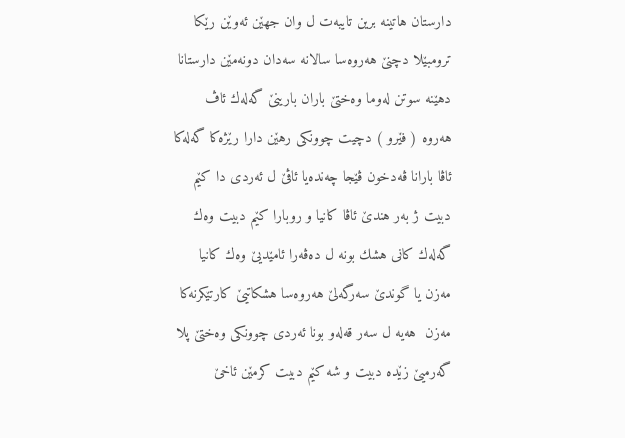دارستان هاتینه‌ برین تایبه‌ت ل وان جهێن ئه‌وێن رێكا ترومبێلا دچنێ هه‌روه‌سا سالانه‌ سه‌دان دونه‌مێن دارستانا دهێنه‌ سوتن له‌وما وه‌ختێ باران بارینێ گه‌له‌ك ئاڤ هه‌روه‌ ( فێرو ) دچیت چوونكى رهێن دارا رێژه‌كا گه‌له‌كا ئاڤا بارانا ڤه‌دخون ڤێجا چه‌نده‌یا ئاڤێ ل ئه‌ردى دا كێم دبیت ژ به‌ر هندێ ئاڤا كانیا و روبارا كێم دبیت وه‌ك گه‌له‌ك كانى هشك بونه‌ ل ده‌ڤه‌را ئامێدیێ وه‌ك كانیا مه‌زن یا گوندێ سه‌رگه‌لێ هه‌روه‌سا هشكاتیێ كارتێكرنه‌كا مه‌زن  هه‌یه‌ ل سه‌ر قه‌له‌و بونا ئه‌ردى چوونكى وه‌ختێ پلا گه‌رمیێ زێده‌ دبیت و شه كێم دبیت كرمێن ئاخێ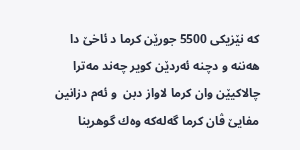كه‌ نێزیكى 5500 جورێن كرما د ئاخێ دا هه‌ننه‌ و دچنه‌ ئه‌ردێن كویر چه‌ند مه‌ترا چالاكیێن وان كرما لاواز دبن  و ئه‌م دزانین مفایێ ڤان كرما گه‌له‌كه‌ وه‌ك گوهرینا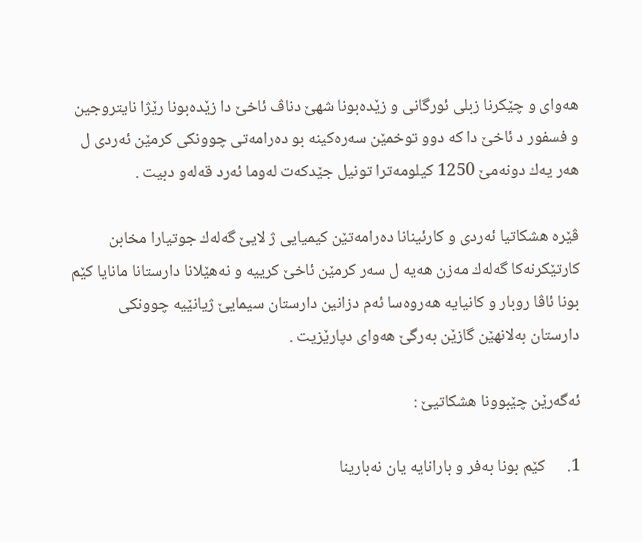هه‌واى و چێكرنا زبلى ئورگانى و زێده‌بونا شهێ دناڤ ئاخێ دا زێده‌بونا رێژا نایتروجین و فسفور د ئاخێ دا كه‌ دوو توخمێن سه‌ره‌كینه‌ بو ده‌رامه‌تى چوونكى كرمێن ئه‌ردى ل هه‌ر یه‌ك دونه‌مێ 1250 كیلومه‌ترا تونیل جێدكه‌ت له‌وما ئه‌رد قه‌له‌و دبیت .

ڤێره‌ هشكاتیا ئه‌ردى و كارئینانا ده‌رامه‌تێن كیمیایى ژ لایێ گه‌له‌ك جوتیارا مخابن كارتێكرنه‌كا گه‌له‌ك مه‌زن هه‌یه‌ ل سه‌ر كرمێن ئاخێ كرییه‌ و نه‌هێلانا دارستانا مانایا كێم بونا ئاڤا روبار و كانیایه‌ هه‌روه‌سا ئه‌م دزانین دارستان سیمایێ ژیانێیه‌ چوونكى دارستان به‌لانهێن گازێن به‌رگێ هه‌واى دپارێزیت .

ئه‌گه‌رێن چێبوونا هشكاتیێ :

1.      كێم بونا به‌فر و بارانایه‌ یان نه‌بارینا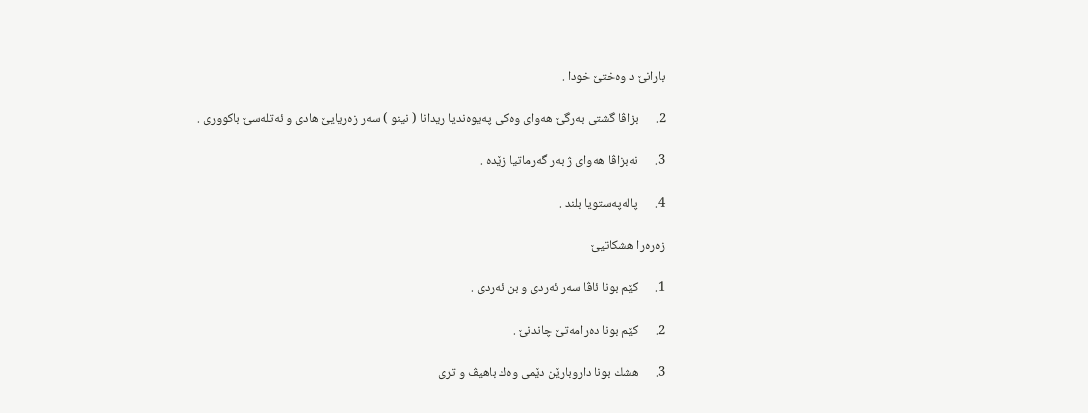بارانێ د وه‌ختێ خودا .

2.      بزاڤا گشتى به‌رگێ هه‌واى وه‌كى په‌یوه‌ندیا ریدانا ( نینو ) سه‌ر زه‌ریایێ هادى و ئه‌تله‌سێ باكوورى .

3.      نه‌بزاڤا هه‌واى ژ به‌ر گه‌رماتیا زێده‌ .

4.      پاله‌په‌ستویا بلند .

زه‌ره‌را هشكاتیێ

1.      كێم بونا ئاڤا سه‌ر ئه‌ردى و بن ئه‌ردى .

2.      كێم بونا ده‌رامه‌تێ چاندنێ .

3.      هشك بونا داروبارێن دێمى وه‌ك باهیڤ و ترى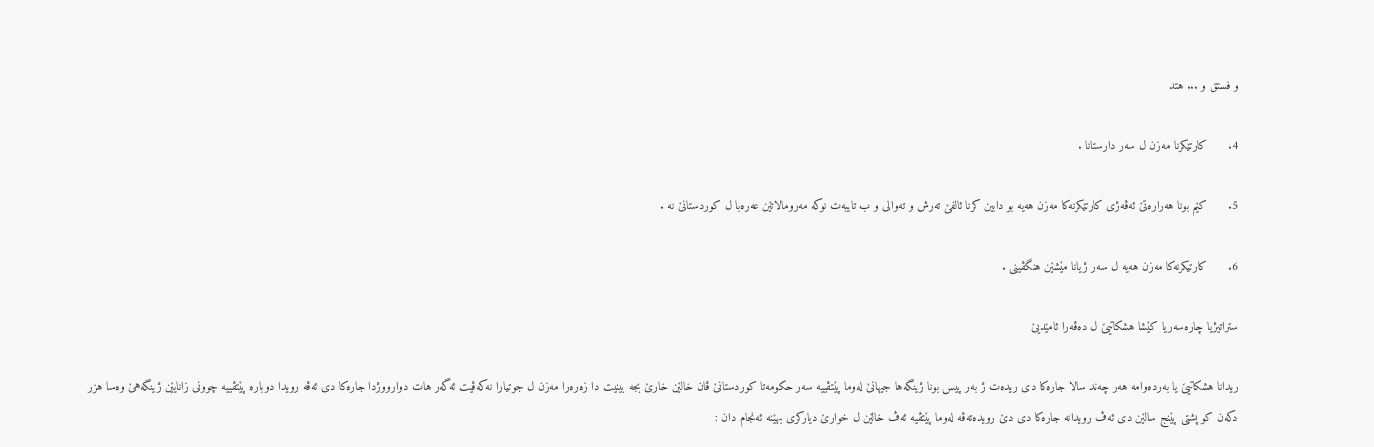و فستق و ... هتد

4.      كارتێكرنا مه‌زن ل سه‌ر دارستانا .

5.      كێم بونا هه‌راره‌تێ ئه‌ڤه‌ژى كارتێكرنه‌كا مه‌زن هه‌یه‌ بو دابین كرنا ئالفێ ته‌رش و ته‌والى و ب تایبه‌ت نوكه‌ مه‌رومالاتێن عه‌ره‌با ل كوردستانێ نه‌ .

6.      كارتیكرنه‌كا مه‌زن هه‌یه‌ ل سه‌ر ژیانا مێشێن هنگڤینى .

ستراتیژیا چاره‌سه‌ریا كێشا هشكاتیێ ل ده‌ڤه‌را ئامێدیێ

ریدانا هشكاتیێ یا به‌رده‌وامه‌ هه‌ر چه‌ند سالا جاره‌كا دى ریده‌ت ژ به‌ر پیس بونا ژینگه‌ها جیهانێ له‌وما پێتڤییه‌ سه‌ر حكومه‌تا كوردستانێ ڤان خالێن خارێ بجه بینیت دا زه‌ره‌را مه‌زن ل جوتیارا نه‌كه‌ڤیت ئه‌گه‌ر هات دوارووژدا جاره‌كا دى ئه‌ڤه‌ رویدا دوباره‌ پێتڤییه‌ چوونى زانایێن ژینگه‌هێ وه‌سا هزر دكه‌ن كو پشتى پێنج سالێن دى ئه‌ڤ رویدانه‌ جاره‌كا دى دێ رویده‌ته‌ڤه‌ له‌وما پێتڤیه‌ ئه‌ڤ خالێن ل خوارێ دیاركرى بهێنه‌ ئه‌نجام دان :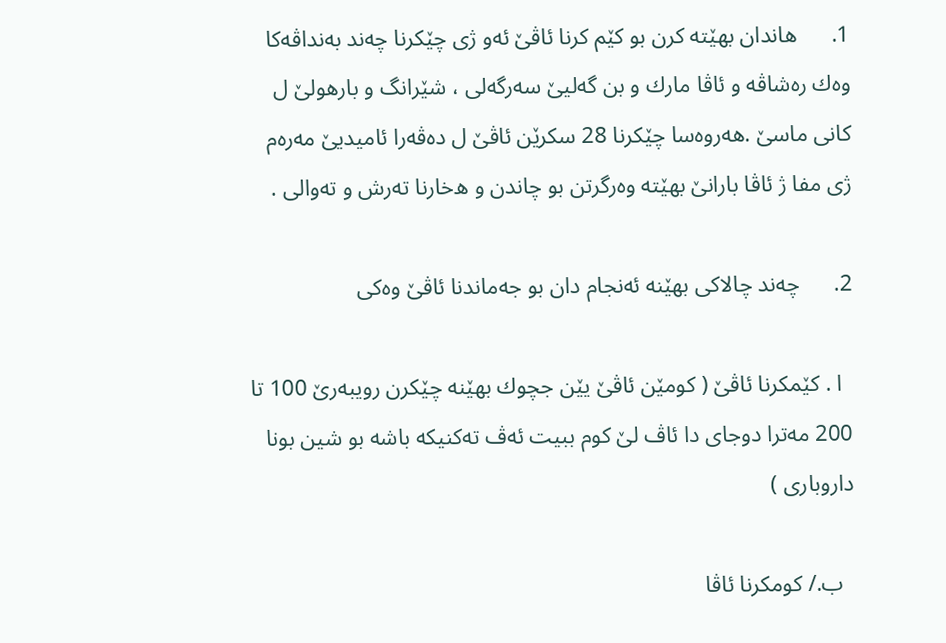1.      هاندان بهێته‌ كرن بو كێم كرنا ئاڤێ ئه‌و ژى چێكرنا چه‌ند به‌نداڤه‌كا وه‌ك ره‌شاڤه‌ و ئاڤا مارك و بن گه‌لیێ سه‌رگه‌لى ، شێرانگ و بارهولێ ل كانى ماسێ .هه‌روه‌سا چێكرنا 28 سكرێن ئاڤێ ل ده‌ڤه‌را ئامیدیێ مه‌ره‌م ژى مفا ژ ئاڤا بارانێ بهێته‌ وه‌رگرتن بو چاندن و ه‌خارنا ته‌رش و ته‌والى .

2.      چه‌ند چالاكى بهێنه‌ ئه‌نجام دان بو جه‌ماندنا ئاڤێ وه‌كى

  ا . كێمكرنا ئاڤێ ( كومێن ئاڤێ یێن جچوك بهێنه‌ چێكرن رویبه‌رێ 100 تا 200 مه‌ترا دوجاى دا ئاڤ لێ كوم ببیت ئه‌ڤ ته‌كنیكه‌ باشه‌ بو شین بونا داروبارى )

  ب./ كومكرنا ئاڤا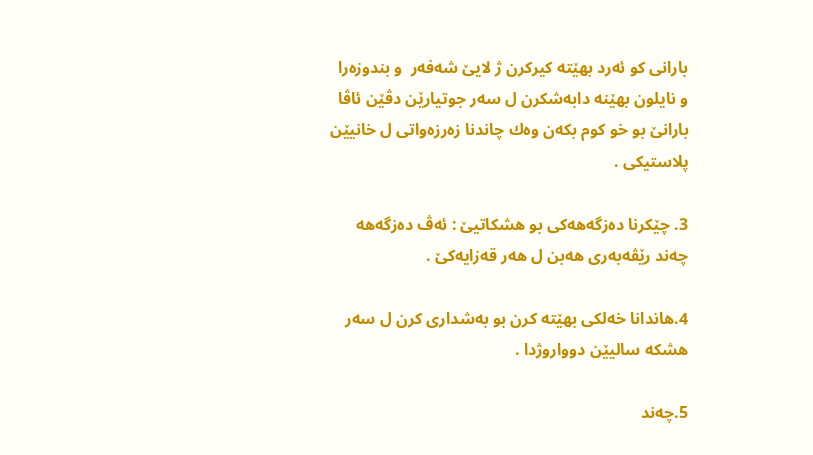بارانى كو ئه‌رد بهێته‌ كیركرن ژ لایێ شه‌فه‌ر  و بندوزه‌را و نایلون بهێنه‌ دابه‌شكرن ل سه‌ر جوتیارێن دڤێن ئاڤا بارانێ بو خو كوم بكه‌ن وه‌ك چاندنا زه‌رزه‌واتى ل خانیێن پلاستیكى .

3. چێكرنا ده‌زگه‌هه‌كى بو هشكاتیێ : ئه‌ڤ ده‌زگه‌هه‌ چه‌ند رێڤه‌به‌رى هه‌بن ل هه‌ر قه‌زایه‌كێ .

4.هاندانا خه‌لكى بهێته‌ كرن بو به‌شدارى كرن ل سه‌ر هشكه‌ سالیێن دوواروژدا .

5.چه‌ند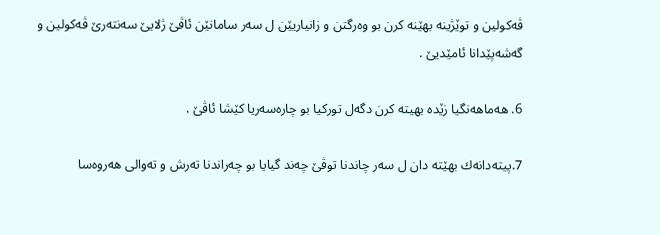ڤه‌كولین و توێژینه‌ بهێنه‌ كرن بو وه‌رگتن و زانیاریێن ل سه‌ر سامانێن ئاڤێ ژلایێ سه‌نته‌رێ ڤه‌كولین و گه‌شه‌پێدانا ئامێدیێ .

6. هه‌ماهه‌نگیا زێده‌ بهیته‌ كرن دگه‌ل توركیا بو چاره‌سه‌ریا كێشا ئاڤێ .

7.پیته‌دانه‌ك بهێته‌ دان ل سه‌ر چاندنا توڤێ چه‌ند گیایا بو چه‌راندنا ته‌رش و ته‌والى هه‌روه‌سا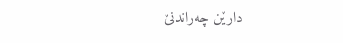دارێن چه‌راندنێ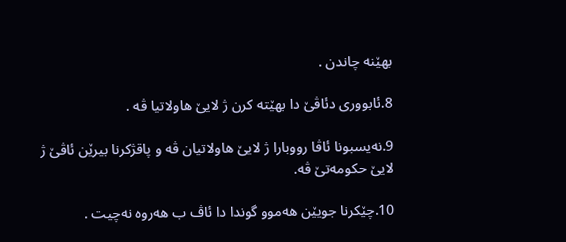بهێنه‌ چاندن .

8.ئابوورى دئاڤێ دا بهێته‌ كرن ژ لایێ هاولاتیا ڤه‌ .

9.نه‌یسبونا ئاڤا رووبارا ژ لایێ هاولاتیان ڤه‌ و پاقژكرنا بیرێن ئاڤێ ژ لایێ حكومه‌تێ ڤه‌.

10.چێكرنا جویێن هه‌موو گوندا دا ئاڤ ب هه‌روه‌ نه‌چیت .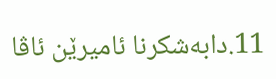11.دابه‌شكرنا ئامیرێن ئاڤا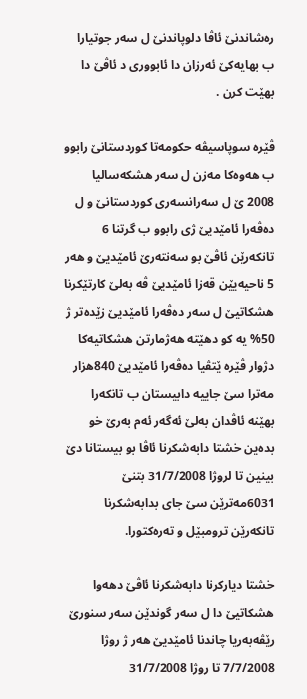ره‌شاندنێ ئاڤا دلوپاندنێ ل سه‌ر جوتیارا ب بهایه‌كێ ئه‌رزان دا ئابوورى د ئاڤێ دا بهێت كرن .

ڤێره‌ سوپاسیڤه‌ حكومه‌تا كوردستانێ رابوو ب هه‌وه‌كا مه‌زن ل سه‌ر هشكه‌سالیا 2008 ێ ل سه‌رانسه‌رى كوردستانێ و ل ده‌ڤه‌را ئامێدیێ ژى رابوو ب گرتنا 6 تانكه‌رێن ئاڤێ بو سه‌نته‌رێ ئامێدیێ و هه‌ر  5 ناحیه‌یێن قه‌زا ئامێدیێ ڤه‌ به‌لێ كارتێكرنا هشكاتیێ ل سه‌ر ده‌ڤه‌را ئامێدیێ زێده‌تر ژ 50% یه‌ كو دهێته‌ هه‌ژمارتن هشكاتیه‌كا دژوار ڤێره‌ ێتڤیا ده‌ڤه‌را ئامێدیێ 840هزار مه‌ترا سێ جاییه‌ دابیستان ب تانكه‌را بهێنه‌ ئاڤدان به‌لێ ئه‌گه‌ر ئه‌م به‌رێ خو بده‌ین خشتا دابه‌شكرنا ئاڤا بو بیستانا دێ بینین تا لروژا 31/7/2008 بتنێ 6031مه‌ترێن سێ جاى بدابه‌شكرنا تانكه‌رێن ترومبێل و ته‌ره‌كتورا.

خشتا دیاركرنا دابه‌شكرنا ئاڤێ دهه‌وا هشكاتیێ دا ل سه‌ر گوندێن سه‌ر سنورێ رێڤه‌به‌ریا چاندنا ئامێدیێ هه‌ر ژ روژا 7/7/2008 تا روژا 31/7/2008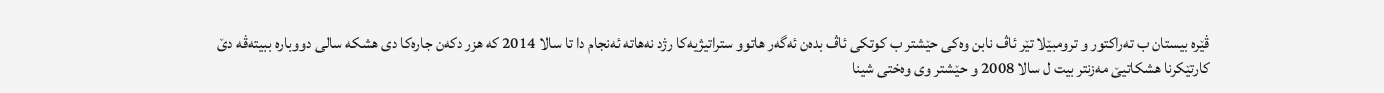ڤێره‌ بیستان ب ته‌راكتور و ترومبێلا تێر ئاڤ نابن وه‌كى حێشتر ب كوتكى ئاڤ بده‌ن ئه‌گه‌ر هاتوو ستراتیژیه‌كا رژد نه‌هاته‌ ئه‌نجام دا تا سالا 2014 كه‌ هزر دكه‌ن جاره‌كا دى هشكه‌ سالى دووباره‌ ببیته‌ڤه‌ دێ كارتێكرنا هشكاتیێ مه‌زنتر بیت ل سالا 2008 و حێشتر وى وه‌ختى شینا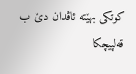كوتكى بهێته‌ ئاڤدان دێ ب قه‌لپیچكا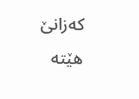كه‌زانێ هێته‌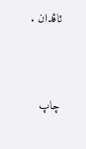ئاڤدان .



چاپ